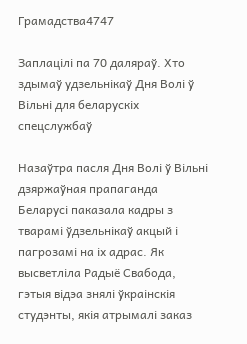Грамадства4747

Заплацілі па 70 даляраў. Хто здымаў удзельнікаў Дня Волі ў Вільні для беларускіх спецслужбаў

Назаўтра пасля Дня Волі ў Вільні дзяржаўная прапаганда Беларусі паказала кадры з тварамі ўдзельнікаў акцый і пагрозамі на іх адрас. Як высветліла Радыё Свабода, гэтыя відэа знялі ўкраінскія студэнты, якія атрымалі заказ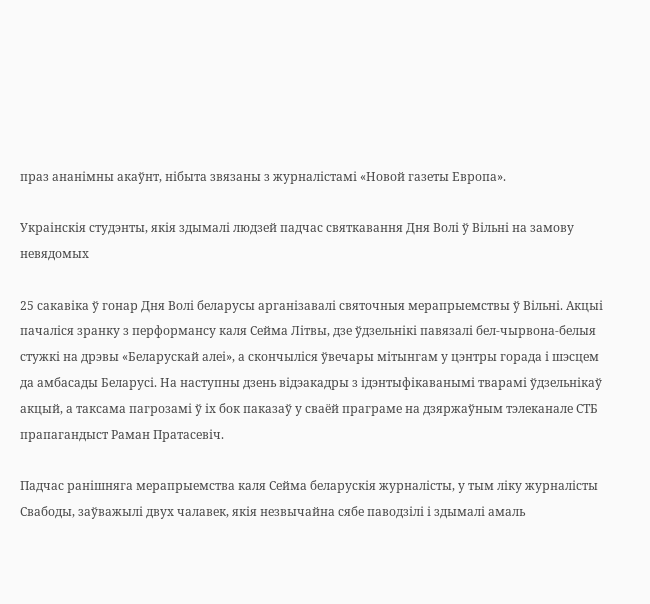праз ананімны акаўнт, нібыта звязаны з журналістамі «Новой газеты Европа».

Украінскія студэнты, якія здымалі людзей падчас святкавання Дня Волі ў Вільні на замову невядомых

25 сакавіка ў гонар Дня Волі беларусы арганізавалі святочныя мерапрыемствы ў Вільні. Акцыі пачаліся зранку з перформансу каля Сейма Літвы, дзе ўдзельнікі павязалі бел-чырвона-белыя стужкі на дрэвы «Беларускай алеі», а скончыліся ўвечары мітынгам у цэнтры горада і шэсцем да амбасады Беларусі. На наступны дзень відэакадры з ідэнтыфікаванымі тварамі ўдзельнікаў акцый, а таксама пагрозамі ў іх бок паказаў у сваёй праграме на дзяржаўным тэлеканале СТБ прапагандыст Раман Пратасевіч.

Падчас ранішняга мерапрыемства каля Сейма беларускія журналісты, у тым ліку журналісты Свабоды, заўважылі двух чалавек, якія незвычайна сябе паводзілі і здымалі амаль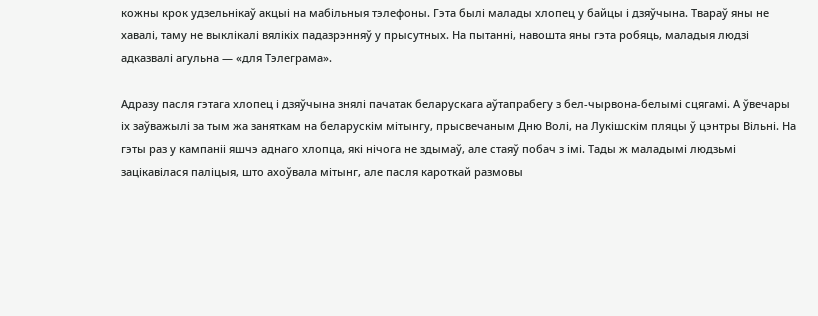кожны крок удзельнікаў акцыі на мабільныя тэлефоны. Гэта былі малады хлопец у байцы і дзяўчына. Твараў яны не хавалі, таму не выклікалі вялікіх падазрэнняў у прысутных. На пытанні, навошта яны гэта робяць, маладыя людзі адказвалі агульна — «для Тэлеграма».

Адразу пасля гэтага хлопец і дзяўчына знялі пачатак беларускага аўтапрабегу з бел-чырвона-белымі сцягамі. А ўвечары іх заўважылі за тым жа заняткам на беларускім мітынгу, прысвечаным Дню Волі, на Лукішскім пляцы ў цэнтры Вільні. На гэты раз у кампаніі яшчэ аднаго хлопца, які нічога не здымаў, але стаяў побач з імі. Тады ж маладымі людзьмі зацікавілася паліцыя, што ахоўвала мітынг, але пасля кароткай размовы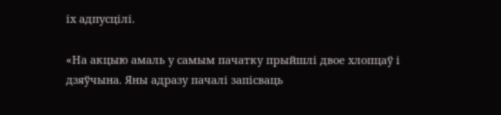іх адпусцілі.

«На акцыю амаль у самым пачатку прыйшлі двое хлопцаў і дзяўчына. Яны адразу пачалі запісваць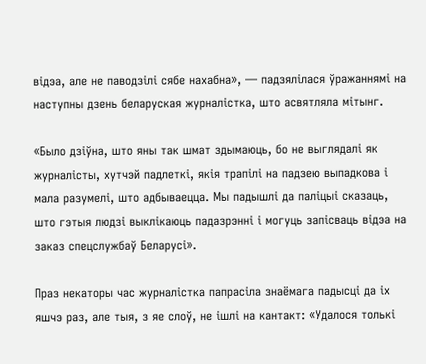відэа, але не паводзілі сябе нахабна», — падзялілася ўражаннямі на наступны дзень беларуская журналістка, што асвятляла мітынг.

«Было дзіўна, што яны так шмат здымаюць, бо не выглядалі як журналісты, хутчэй падлеткі, якія трапілі на падзею выпадкова і мала разумелі, што адбываецца. Мы падышлі да паліцыі сказаць, што гэтыя людзі выклікаюць падазрэнні і могуць запісваць відэа на заказ спецслужбаў Беларусі».

Праз некаторы час журналістка папрасіла знаёмага падысці да іх яшчэ раз, але тыя, з яе слоў, не ішлі на кантакт: «Удалося толькі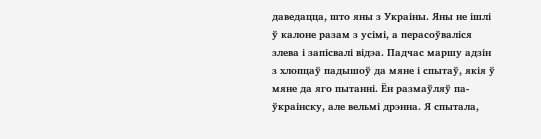даведацца, што яны з Украіны. Яны не ішлі ў калоне разам з усімі, а перасоўваліся злева і запісвалі відэа. Падчас маршу адзін з хлопцаў падышоў да мяне і спытаў, якія ў мяне да яго пытанні. Ён размаўляў па-ўкраінску, але вельмі дрэнна. Я спытала,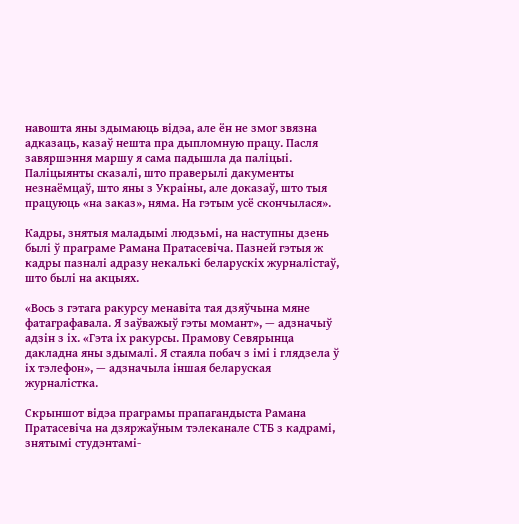навошта яны здымаюць відэа, але ён не змог звязна адказаць, казаў нешта пра дыпломную працу. Пасля завяршэння маршу я сама падышла да паліцыі. Паліцыянты сказалі, што праверылі дакументы незнаёмцаў, што яны з Украіны, але доказаў, што тыя працуюць «на заказ», няма. На гэтым усё скончылася».

Кадры, знятыя маладымі людзьмі, на наступны дзень былі ў праграме Рамана Пратасевіча. Пазней гэтыя ж кадры пазналі адразу некалькі беларускіх журналістаў, што былі на акцыях.

«Вось з гэтага ракурсу менавіта тая дзяўчына мяне фатаграфавала. Я заўважыў гэты момант», — адзначыў адзін з іх. «Гэта іх ракурсы. Прамову Севярынца дакладна яны здымалі. Я стаяла побач з імі і глядзела ў іх тэлефон», — адзначыла іншая беларуская журналістка.

Скрыншот відэа праграмы прапагандыста Рамана Пратасевіча на дзяржаўным тэлеканале СТБ з кадрамі, знятымі студэнтамі-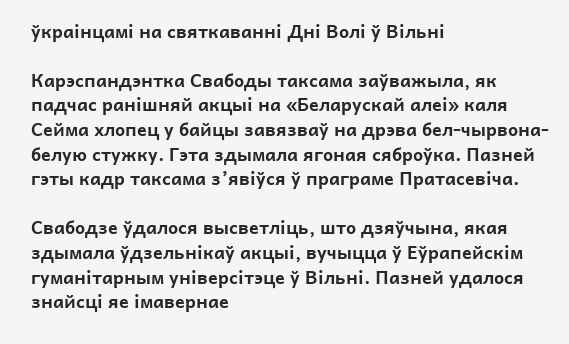ўкраінцамі на святкаванні Дні Волі ў Вільні

Карэспандэнтка Свабоды таксама заўважыла, як падчас ранішняй акцыі на «Беларускай алеі» каля Сейма хлопец у байцы завязваў на дрэва бел-чырвона-белую стужку. Гэта здымала ягоная сяброўка. Пазней гэты кадр таксама з’явіўся ў праграме Пратасевіча.

Свабодзе ўдалося высветліць, што дзяўчына, якая здымала ўдзельнікаў акцыі, вучыцца ў Еўрапейскім гуманітарным універсітэце ў Вільні. Пазней удалося знайсці яе імавернае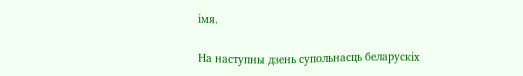імя.

На наступны дзень супольнасць беларускіх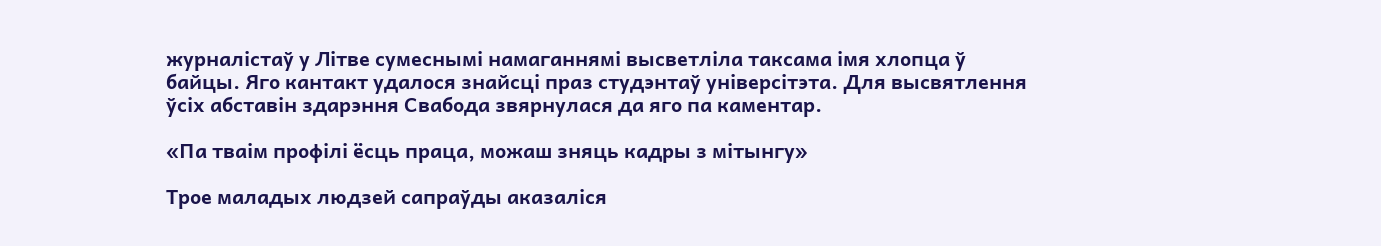журналістаў у Літве сумеснымі намаганнямі высветліла таксама імя хлопца ў байцы. Яго кантакт удалося знайсці праз студэнтаў універсітэта. Для высвятлення ўсіх абставін здарэння Свабода звярнулася да яго па каментар.

«Па тваім профілі ёсць праца, можаш зняць кадры з мітынгу»

Трое маладых людзей сапраўды аказаліся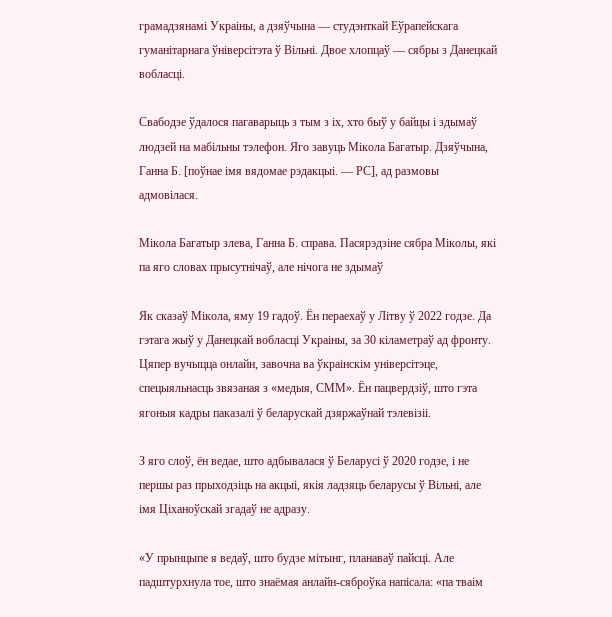грамадзянамі Украіны, а дзяўчына — студэнткай Еўрапейскага гуманітарнага ўніверсітэта ў Вільні. Двое хлопцаў — сябры з Данецкай вобласці.

Свабодзе ўдалося пагаварыць з тым з іх, хто быў у байцы і здымаў людзей на мабільны тэлефон. Яго завуць Мікола Багатыр. Дзяўчына, Ганна Б. [поўнае імя вядомае рэдакцыі. — РС], ад размовы адмовілася.

Мікола Багатыр злева, Ганна Б. справа. Пасярэдзіне сябра Міколы, які па яго словах прысутнічаў, але нічога не здымаў

Як сказаў Мікола, яму 19 гадоў. Ён пераехаў у Літву ў 2022 годзе. Да гэтага жыў у Данецкай вобласці Украіны, за 30 кіламетраў ад фронту. Цяпер вучыцца онлайн, завочна ва ўкраінскім універсітэце, спецыяльнасць звязаная з «медыя, СММ». Ён пацвердзіў, што гэта ягоныя кадры паказалі ў беларускай дзяржаўнай тэлевізіі.

З яго слоў, ён ведае, што адбывалася ў Беларусі ў 2020 годзе, і не першы раз прыходзіць на акцыі, якія ладзяць беларусы ў Вільні, але імя Ціханоўскай згадаў не адразу.

«У прынцыпе я ведаў, што будзе мітынг, планаваў пайсці. Але падштурхнула тое, што знаёмая анлайн-сяброўка напісала: «па тваім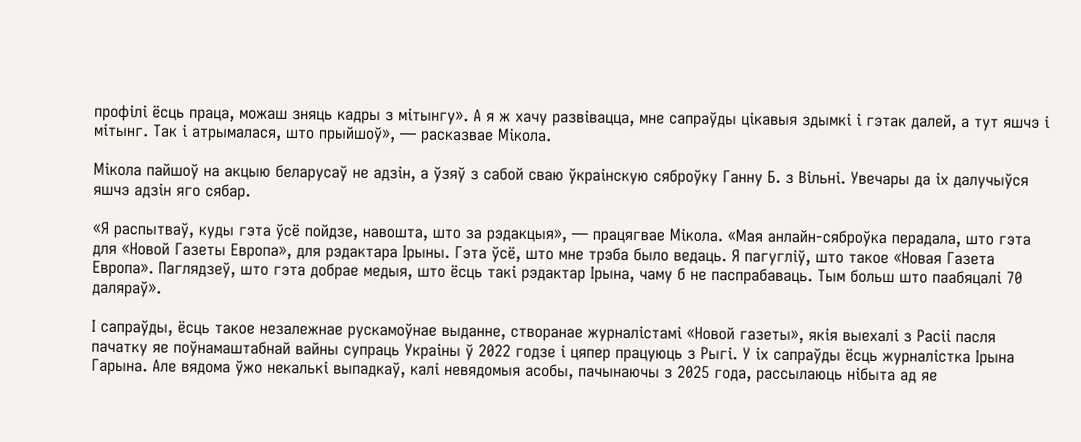профілі ёсць праца, можаш зняць кадры з мітынгу». А я ж хачу развівацца, мне сапраўды цікавыя здымкі і гэтак далей, а тут яшчэ і мітынг. Так і атрымалася, што прыйшоў», — расказвае Мікола.

Мікола пайшоў на акцыю беларусаў не адзін, а ўзяў з сабой сваю ўкраінскую сяброўку Ганну Б. з Вільні. Увечары да іх далучыўся яшчэ адзін яго сябар.

«Я распытваў, куды гэта ўсё пойдзе, навошта, што за рэдакцыя», — працягвае Мікола. «Мая анлайн-сяброўка перадала, што гэта для «Новой Газеты Европа», для рэдактара Ірыны. Гэта ўсё, што мне трэба было ведаць. Я пагугліў, што такое «Новая Газета Европа». Паглядзеў, што гэта добрае медыя, што ёсць такі рэдактар Ірына, чаму б не паспрабаваць. Тым больш што паабяцалі 70 даляраў».

І сапраўды, ёсць такое незалежнае рускамоўнае выданне, створанае журналістамі «Новой газеты», якія выехалі з Расіі пасля пачатку яе поўнамаштабнай вайны супраць Украіны ў 2022 годзе і цяпер працуюць з Рыгі. У іх сапраўды ёсць журналістка Ірына Гарына. Але вядома ўжо некалькі выпадкаў, калі невядомыя асобы, пачынаючы з 2025 года, рассылаюць нібыта ад яе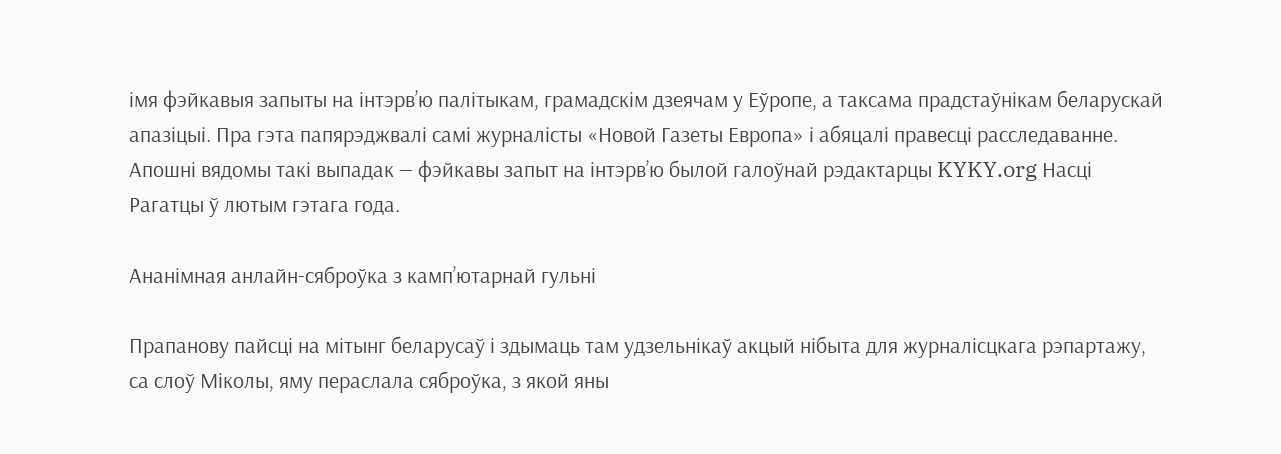імя фэйкавыя запыты на інтэрв’ю палітыкам, грамадскім дзеячам у Еўропе, а таксама прадстаўнікам беларускай апазіцыі. Пра гэта папярэджвалі самі журналісты «Новой Газеты Европа» і абяцалі правесці расследаванне. Апошні вядомы такі выпадак — фэйкавы запыт на інтэрв’ю былой галоўнай рэдактарцы KYKY.org Насці Рагатцы ў лютым гэтага года.

Ананімная анлайн-сяброўка з камп’ютарнай гульні

Прапанову пайсці на мітынг беларусаў і здымаць там удзельнікаў акцый нібыта для журналісцкага рэпартажу, са слоў Міколы, яму пераслала сяброўка, з якой яны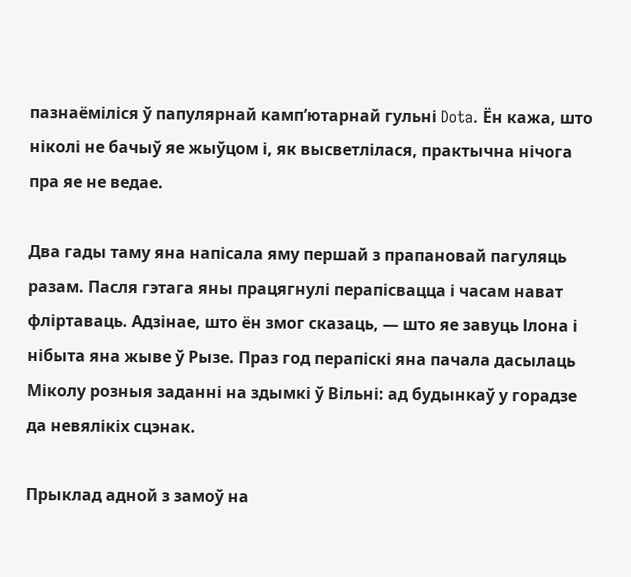пазнаёміліся ў папулярнай камп’ютарнай гульні Dota. Ён кажа, што ніколі не бачыў яе жыўцом і, як высветлілася, практычна нічога пра яе не ведае.

Два гады таму яна напісала яму першай з прапановай пагуляць разам. Пасля гэтага яны працягнулі перапісвацца і часам нават фліртаваць. Адзінае, што ён змог сказаць, — што яе завуць Ілона і нібыта яна жыве ў Рызе. Праз год перапіскі яна пачала дасылаць Міколу розныя заданні на здымкі ў Вільні: ад будынкаў у горадзе да невялікіх сцэнак.

Прыклад адной з замоў на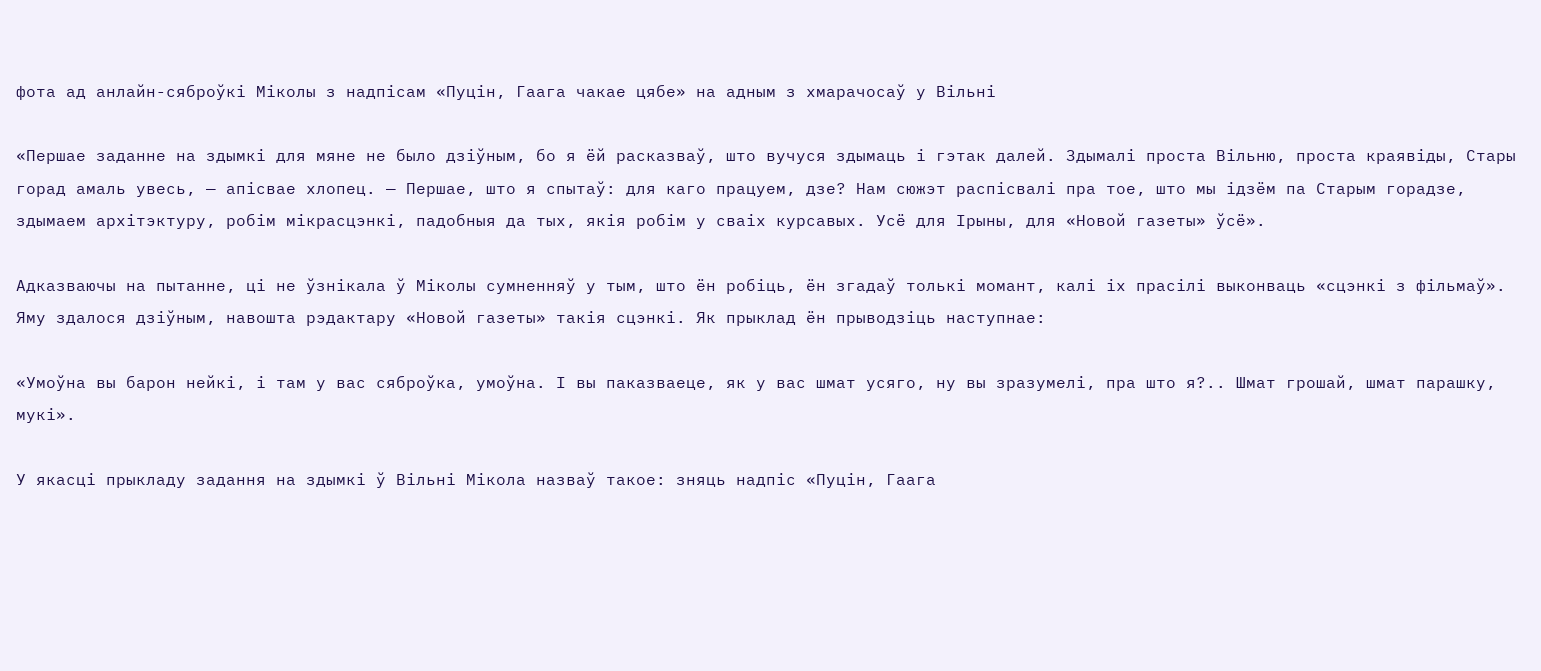фота ад анлайн-сяброўкі Міколы з надпісам «Пуцін, Гаага чакае цябе» на адным з хмарачосаў у Вільні

«Першае заданне на здымкі для мяне не было дзіўным, бо я ёй расказваў, што вучуся здымаць і гэтак далей. Здымалі проста Вільню, проста краявіды, Стары горад амаль увесь, — апісвае хлопец. — Першае, што я спытаў: для каго працуем, дзе? Нам сюжэт распісвалі пра тое, што мы ідзём па Старым горадзе, здымаем архітэктуру, робім мікрасцэнкі, падобныя да тых, якія робім у сваіх курсавых. Усё для Ірыны, для «Новой газеты» ўсё».

Адказваючы на пытанне, ці не ўзнікала ў Міколы сумненняў у тым, што ён робіць, ён згадаў толькі момант, калі іх прасілі выконваць «сцэнкі з фільмаў». Яму здалося дзіўным, навошта рэдактару «Новой газеты» такія сцэнкі. Як прыклад ён прыводзіць наступнае:

«Умоўна вы барон нейкі, і там у вас сяброўка, умоўна. І вы паказваеце, як у вас шмат усяго, ну вы зразумелі, пра што я?.. Шмат грошай, шмат парашку, мукі».

У якасці прыкладу задання на здымкі ў Вільні Мікола назваў такое: зняць надпіс «Пуцін, Гаага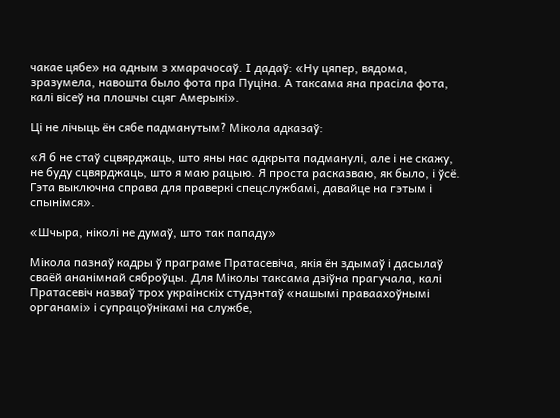чакае цябе» на адным з хмарачосаў. І дадаў: «Ну цяпер, вядома, зразумела, навошта было фота пра Пуціна. А таксама яна прасіла фота, калі вісеў на плошчы сцяг Амерыкі».

Ці не лічыць ён сябе падманутым? Мікола адказаў:

«Я б не стаў сцвярджаць, што яны нас адкрыта падманулі, але і не скажу, не буду сцвярджаць, што я маю рацыю. Я проста расказваю, як было, і ўсё. Гэта выключна справа для праверкі спецслужбамі, давайце на гэтым і спынімся».

«Шчыра, ніколі не думаў, што так пападу»

Мікола пазнаў кадры ў праграме Пратасевіча, якія ён здымаў і дасылаў сваёй ананімнай сяброўцы. Для Міколы таксама дзіўна прагучала, калі Пратасевіч назваў трох украінскіх студэнтаў «нашымі праваахоўнымі органамі» і супрацоўнікамі на службе,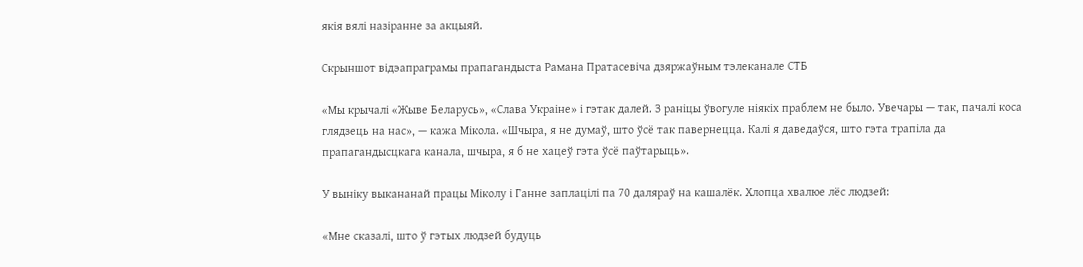якія вялі назіранне за акцыяй.

Скрыншот відэапраграмы прапагандыста Рамана Пратасевіча дзяржаўным тэлеканале СТБ

«Мы крычалі «Жыве Беларусь», «Слава Украіне» і гэтак далей. З раніцы ўвогуле ніякіх праблем не было. Увечары — так, пачалі коса глядзець на нас», — кажа Мікола. «Шчыра, я не думаў, што ўсё так павернецца. Калі я даведаўся, што гэта трапіла да прапагандысцкага канала, шчыра, я б не хацеў гэта ўсё паўтарыць».

У выніку выкананай працы Міколу і Ганне заплацілі па 70 даляраў на кашалёк. Хлопца хвалюе лёс людзей:

«Мне сказалі, што ў гэтых людзей будуць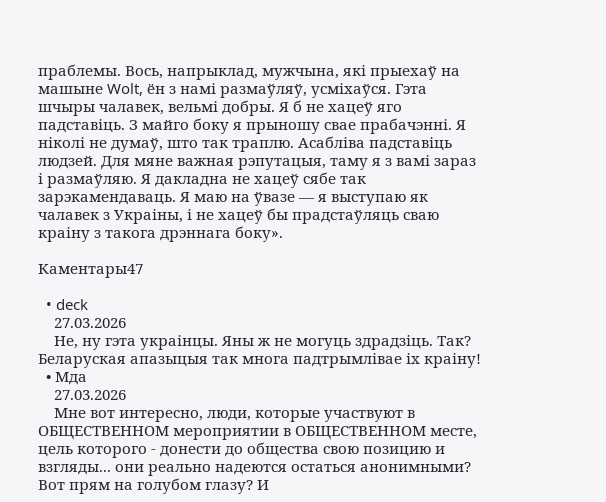праблемы. Вось, напрыклад, мужчына, які прыехаў на машыне Wolt, ён з намі размаўляў, усміхаўся. Гэта шчыры чалавек, вельмі добры. Я б не хацеў яго падставіць. З майго боку я прыношу свае прабачэнні. Я ніколі не думаў, што так траплю. Асабліва падставіць людзей. Для мяне важная рэпутацыя, таму я з вамі зараз і размаўляю. Я дакладна не хацеў сябе так зарэкамендаваць. Я маю на ўвазе — я выступаю як чалавек з Украіны, і не хацеў бы прадстаўляць сваю краіну з такога дрэннага боку».

Каментары47

  • deck
    27.03.2026
    Не, ну гэта украінцы. Яны ж не могуць здрадзіць. Так? Беларуская апазыцыя так многа падтрымлівае іх краіну!
  • Мда
    27.03.2026
    Мне вот интересно, люди, которые участвуют в ОБЩЕСТВЕННОМ мероприятии в ОБЩЕСТВЕННОМ месте, цель которого - донести до общества свою позицию и взгляды... они реально надеются остаться анонимными? Вот прям на голубом глазу? И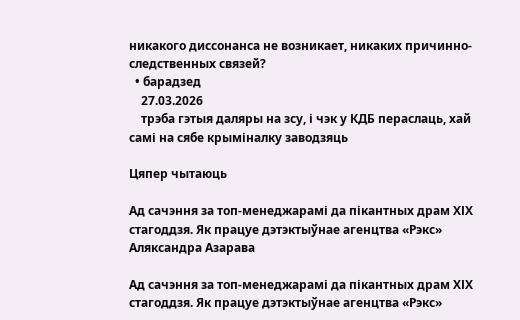никакого диссонанса не возникает, никаких причинно-следственных связей?
  • барадзед
    27.03.2026
    трэба гэтыя даляры на зсу, і чэк у КДБ пераслаць, хай самі на сябе крыміналку заводзяць

Цяпер чытаюць

Ад сачэння за топ-менеджарамі да пікантных драм ХІХ стагоддзя. Як працуе дэтэктыўнае агенцтва «Рэкс» Аляксандра Азарава

Ад сачэння за топ-менеджарамі да пікантных драм ХІХ стагоддзя. Як працуе дэтэктыўнае агенцтва «Рэкс»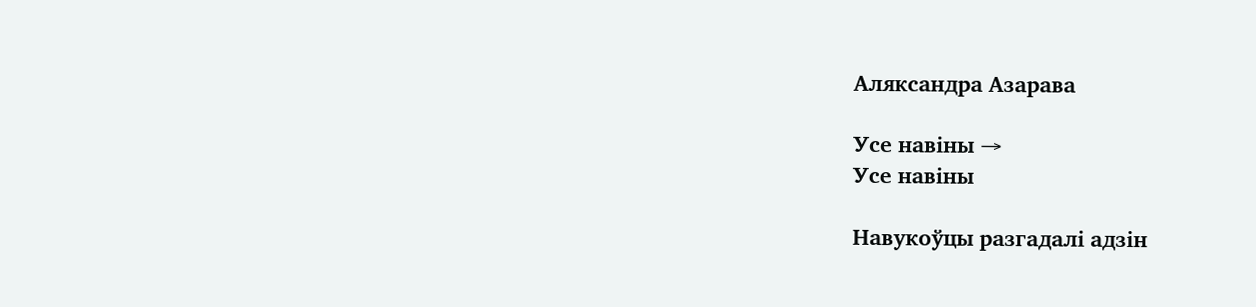Аляксандра Азарава

Усе навіны →
Усе навіны

Навукоўцы разгадалі адзін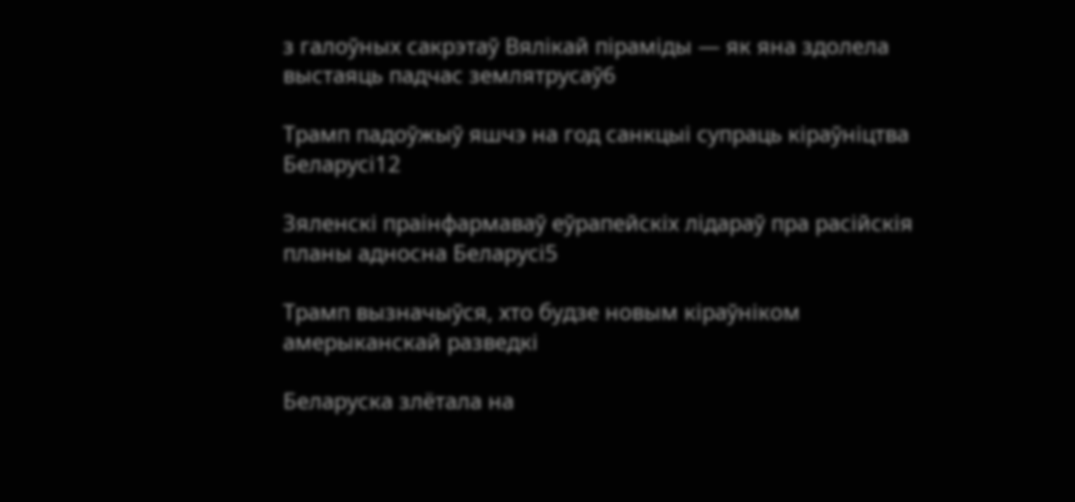з галоўных сакрэтаў Вялікай піраміды — як яна здолела выстаяць падчас землятрусаў6

Трамп падоўжыў яшчэ на год санкцыі супраць кіраўніцтва Беларусі12

Зяленскі праінфармаваў еўрапейскіх лідараў пра расійскія планы адносна Беларусі5

Трамп вызначыўся, хто будзе новым кіраўніком амерыканскай разведкі

Беларуска злётала на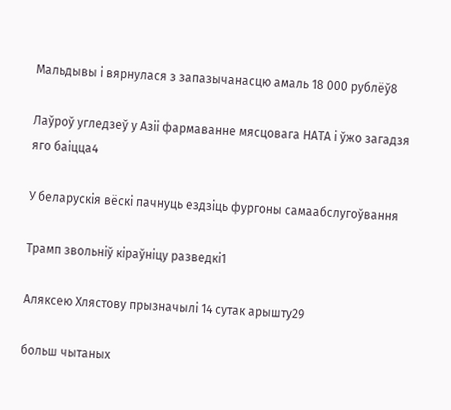Мальдывы і вярнулася з запазычанасцю амаль 18 000 рублёў8

Лаўроў угледзеў у Азіі фармаванне мясцовага НАТА і ўжо загадзя яго баіцца4

У беларускія вёскі пачнуць ездзіць фургоны самаабслугоўвання

Трамп звольніў кіраўніцу разведкі1

Аляксею Хлястову прызначылі 14 сутак арышту29

больш чытаных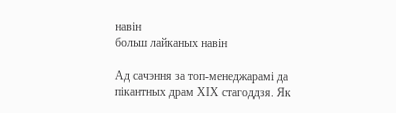навін
больш лайканых навін

Ад сачэння за топ-менеджарамі да пікантных драм ХІХ стагоддзя. Як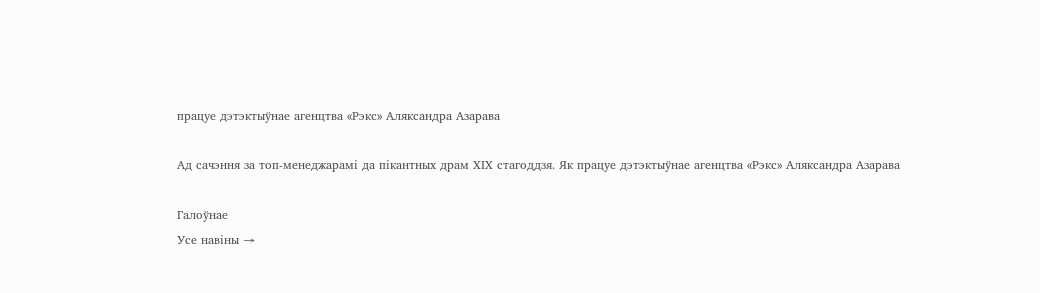працуе дэтэктыўнае агенцтва «Рэкс» Аляксандра Азарава

Ад сачэння за топ-менеджарамі да пікантных драм ХІХ стагоддзя. Як працуе дэтэктыўнае агенцтва «Рэкс» Аляксандра Азарава

Галоўнае
Усе навіны →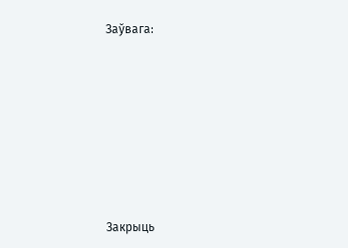Заўвага:









Закрыць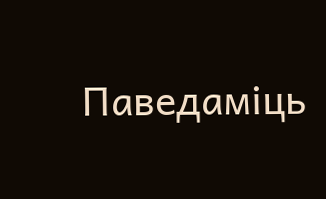Паведаміць